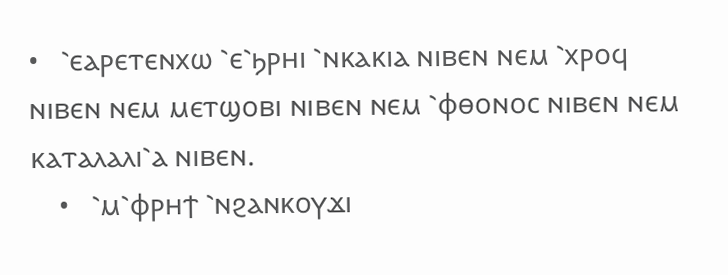•   ⳿ⲉⲁⲣⲉⲧⲉⲛⲭⲱ ⳿ⲉ⳿ϧⲣⲏⲓ ⳿ⲛⲕⲁⲕⲓⲁ ⲛⲓⲃⲉⲛ ⲛⲉⲙ ⳿ⲭⲣⲟϥ ⲛⲓⲃⲉⲛ ⲛⲉⲙ ⲙⲉⲧϣⲟⲃⲓ ⲛⲓⲃⲉⲛ ⲛⲉⲙ ⳿ⲫⲑⲟⲛⲟⲥ ⲛⲓⲃⲉⲛ ⲛⲉⲙ ⲕⲁⲧⲁⲗⲁⲗⲓ⳿ⲁ ⲛⲓⲃⲉⲛ.
    •   ⳿ⲙ⳿ⲫⲣⲏϯ ⳿ⲛϩⲁⲛⲕⲟⲩϫⲓ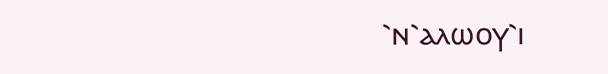⳿ⲛ⳿ⲁⲗⲱⲟⲩ⳿ⲓ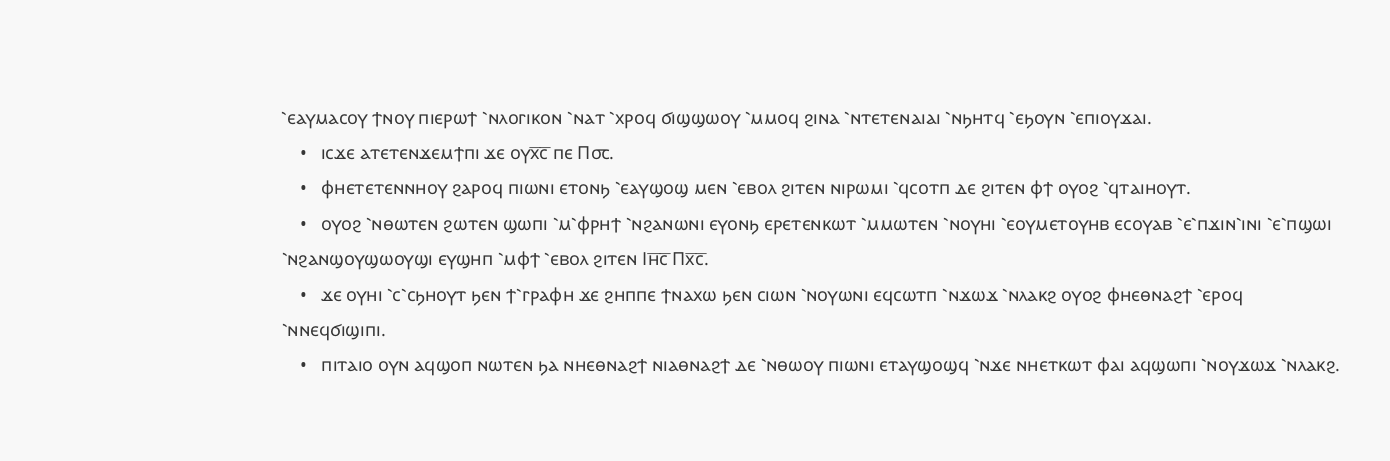⳿ⲉⲁⲩⲙⲁⲥⲟⲩ ϯⲛⲟⲩ ⲡⲓⲉⲣⲱϯ ⳿ⲛⲗⲟⲅⲓⲕⲟⲛ ⳿ⲛⲁⲧ ⳿ⲭⲣⲟϥ ϭⲓϣϣⲱⲟⲩ ⳿ⲙⲙⲟϥ ϩⲓⲛⲁ ⳿ⲛⲧⲉⲧⲉⲛⲁⲓⲁⲓ ⳿ⲛϧⲏⲧϥ ⳿ⲉϧⲟⲩⲛ ⳿ⲉⲡⲓⲟⲩϫⲁⲓ.
    •   ⲓⲥϫⲉ ⲁⲧⲉⲧⲉⲛϫⲉⲙϯⲡⲓ ϫⲉ ⲟⲩⲭ̅ⲥ̅ ⲡⲉ Ⲡ⳪.
    •   ⲫⲏⲉⲧⲉⲧⲉⲛⲛⲏⲟⲩ ϩⲁⲣⲟϥ ⲡⲓⲱⲛⲓ ⲉⲧⲟⲛϧ ⳿ⲉⲁⲩϣⲟϣ ⲙⲉⲛ ⳿ⲉⲃⲟⲗ ϩⲓⲧⲉⲛ ⲛⲓⲣⲱⲙⲓ ⳿ϥⲥⲟⲧⲡ ⲇⲉ ϩⲓⲧⲉⲛ ⲫϯ ⲟⲩⲟϩ ⳿ϥⲧⲁⲓⲏⲟⲩⲧ.
    •   ⲟⲩⲟϩ ⳿ⲛⲑⲱⲧⲉⲛ ϩⲱⲧⲉⲛ ϣⲱⲡⲓ ⳿ⲙ⳿ⲫⲣⲏϯ ⳿ⲛϩⲁⲛⲱⲛⲓ ⲉⲩⲟⲛϧ ⲉⲣⲉⲧⲉⲛⲕⲱⲧ ⳿ⲙⲙⲱⲧⲉⲛ ⳿ⲛⲟⲩⲏⲓ ⳿ⲉⲟⲩⲙⲉⲧⲟⲩⲏⲃ ⲉⲥⲟⲩⲁⲃ ⳿ⲉ⳿ⲡϫⲓⲛ⳿ⲓⲛⲓ ⳿ⲉ⳿ⲡϣⲱⲓ ⳿ⲛϩⲁⲛϣⲟⲩϣⲱⲟⲩϣⲓ ⲉⲩϣⲏⲡ ⳿ⲙⲫϯ ⳿ⲉⲃⲟⲗ ϩⲓⲧⲉⲛ Ⲓⲏ̅ⲥ̅ Ⲡⲭ̅ⲥ̅.
    •   ϫⲉ ⲟⲩⲏⲓ ⳿ⲥ⳿ⲥϧⲏⲟⲩⲧ ϧⲉⲛ ϯ⳿ⲅⲣⲁⲫⲏ ϫⲉ ϩⲏⲡⲡⲉ ϯⲛⲁⲭⲱ ϧⲉⲛ ⲥⲓⲱⲛ ⳿ⲛⲟⲩⲱⲛⲓ ⲉϥⲥⲱⲧⲡ ⳿ⲛϫⲱϫ ⳿ⲛⲗⲁⲕϩ ⲟⲩⲟϩ ⲫⲏⲉⲑⲛⲁϩϯ ⳿ⲉⲣⲟϥ ⳿ⲛⲛⲉϥϭⲓϣⲓⲡⲓ.
    •   ⲡⲓⲧⲁⲓⲟ ⲟⲩⲛ ⲁϥϣⲟⲡ ⲛⲱⲧⲉⲛ ϧⲁ ⲛⲏⲉⲑⲛⲁϩϯ ⲛⲓⲁⲑⲛⲁϩϯ ⲇⲉ ⳿ⲛⲑⲱⲟⲩ ⲡⲓⲱⲛⲓ ⲉⲧⲁⲩϣⲟϣϥ ⳿ⲛϫⲉ ⲛⲏⲉⲧⲕⲱⲧ ⲫⲁⲓ ⲁϥϣⲱⲡⲓ ⳿ⲛⲟⲩϫⲱϫ ⳿ⲛⲗⲁⲕϩ.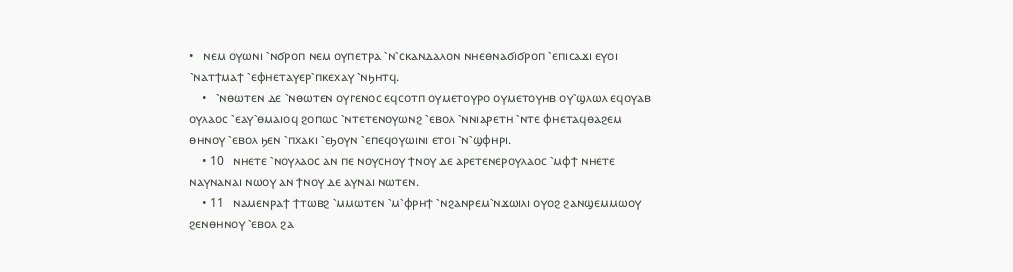•   ⲛⲉⲙ ⲟⲩⲱⲛⲓ ⳿ⲛϭⲣⲟⲡ ⲛⲉⲙ ⲟⲩⲡⲉⲧⲣⲁ ⳿ⲛ⳿ⲥⲕⲁⲛⲇⲁⲗⲟⲛ ⲛⲏⲉⲑⲛⲁϭⲓϭⲣⲟⲡ ⳿ⲉⲡⲓⲥⲁϫⲓ ⲉⲩⲟⲓ ⳿ⲛⲁⲧϯⲙⲁϯ ⳿ⲉⲫⲏⲉⲧⲁⲩⲉⲣ⳿ⲡⲕⲉⲭⲁⲩ ⳿ⲛϧⲏⲧϥ.
    •   ⳿ⲛⲑⲱⲧⲉⲛ ⲇⲉ ⳿ⲛⲑⲱⲧⲉⲛ ⲟⲩⲅⲉⲛⲟⲥ ⲉϥⲥⲟⲧⲡ ⲟⲩⲙⲉⲧⲟⲩⲣⲟ ⲟⲩⲙⲉⲧⲟⲩⲏⲃ ⲟⲩ⳿ϣⲗⲱⲗ ⲉϥⲟⲩⲁⲃ ⲟⲩⲗⲁⲟⲥ ⳿ⲉⲁⲩ⳿ⲑⲙⲁⲓⲟϥ ϩⲟⲡⲱⲥ ⳿ⲛⲧⲉⲧⲉⲛⲟⲩⲱⲛϩ ⳿ⲉⲃⲟⲗ ⳿ⲛⲛⲓⲁⲣⲉⲧⲏ ⳿ⲛⲧⲉ ⲫⲏⲉⲧⲁϥⲑⲁϩⲉⲙ ⲑⲏⲛⲟⲩ ⳿ⲉⲃⲟⲗ ϧⲉⲛ ⳿ⲡⲭⲁⲕⲓ ⳿ⲉϧⲟⲩⲛ ⳿ⲉⲡⲉϥⲟⲩⲱⲓⲛⲓ ⲉⲧⲟⲓ ⳿ⲛ⳿ϣⲫⲏⲣⲓ.
    • 10   ⲛⲏⲉⲧⲉ ⳿ⲛⲟⲩⲗⲁⲟⲥ ⲁⲛ ⲡⲉ ⲛⲟⲩⲥⲏⲟⲩ ϯⲛⲟⲩ ⲇⲉ ⲁⲣⲉⲧⲉⲛⲉⲣⲟⲩⲗⲁⲟⲥ ⳿ⲙⲫϯ ⲛⲏⲉⲧⲉ ⲛⲁⲩⲛⲁⲛⲁⲓ ⲛⲱⲟⲩ ⲁⲛ ϯⲛⲟⲩ ⲇⲉ ⲁⲩⲛⲁⲓ ⲛⲱⲧⲉⲛ.
    • 11   ⲛⲁⲙⲉⲛⲣⲁϯ ϯⲧⲱⲃϩ ⳿ⲙⲙⲱⲧⲉⲛ ⳿ⲙ⳿ⲫⲣⲏϯ ⳿ⲛϩⲁⲛⲣⲉⲙ⳿ⲛϫⲱⲓⲗⲓ ⲟⲩⲟϩ ϩⲁⲛϣⲉⲙⲙⲱⲟⲩ ϩⲉⲛⲑⲏⲛⲟⲩ ⳿ⲉⲃⲟⲗ ϩⲁ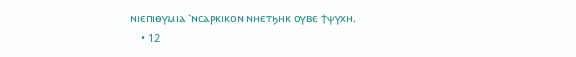ⲛⲓⲉⲡⲓⲑⲩⲙⲓⲁ ⳿ⲛⲥⲁⲣⲕⲓⲕⲟⲛ ⲛⲏⲉⲧϧⲏⲕ ⲟⲩⲃⲉ ϯⲯⲩⲭⲏ.
    • 12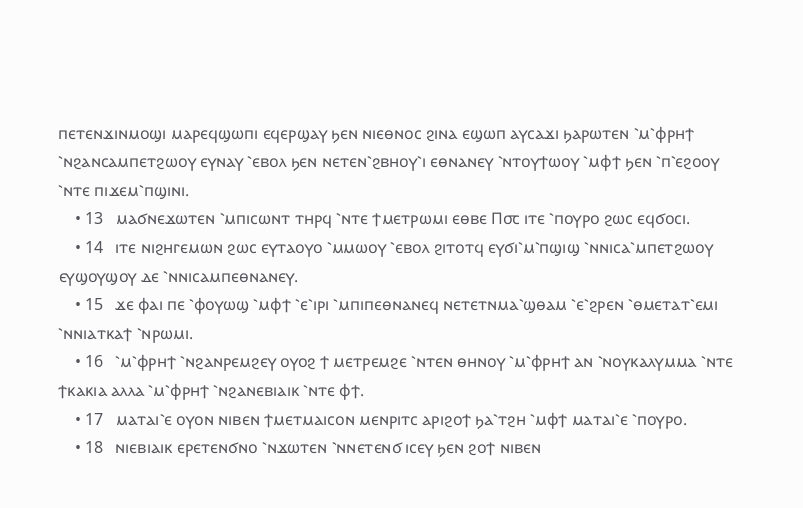ⲡⲉⲧⲉⲛϫⲓⲛⲙⲟϣⲓ ⲙⲁⲣⲉϥϣⲱⲡⲓ ⲉϥⲉⲣϣⲁⲩ ϧⲉⲛ ⲛⲓⲉⲑⲛⲟⲥ ϩⲓⲛⲁ ⲉϣⲱⲡ ⲁⲩⲥⲁϫⲓ ϧⲁⲣⲱⲧⲉⲛ ⳿ⲙ⳿ⲫⲣⲏϯ ⳿ⲛϩⲁⲛⲥⲁⲙⲡⲉⲧϩⲱⲟⲩ ⲉⲩⲛⲁⲩ ⳿ⲉⲃⲟⲗ ϧⲉⲛ ⲛⲉⲧⲉⲛ⳿ϩⲃⲏⲟⲩ⳿ⲓ ⲉⲑⲛⲁⲛⲉⲩ ⳿ⲛⲧⲟⲩϯⲱⲟⲩ ⳿ⲙⲫϯ ϧⲉⲛ ⳿ⲡ⳿ⲉϩⲟⲟⲩ ⳿ⲛⲧⲉ ⲡⲓϫⲉⲙ⳿ⲡϣⲓⲛⲓ.
    • 13   ⲙⲁϭⲛⲉϫⲱⲧⲉⲛ ⳿ⲙⲡⲓⲥⲱⲛⲧ ⲧⲏⲣϥ ⳿ⲛⲧⲉ ϯⲙⲉⲧⲣⲱⲙⲓ ⲉⲑⲃⲉ Ⲡ⳪ ⲓⲧⲉ ⳿ⲡⲟⲩⲣⲟ ϩⲱⲥ ⲉϥϭⲟⲥⲓ.
    • 14   ⲓⲧⲉ ⲛⲓϩⲏⲅⲉⲙⲱⲛ ϩⲱⲥ ⲉⲩⲧⲁⲟⲩⲟ ⳿ⲙⲙⲱⲟⲩ ⳿ⲉⲃⲟⲗ ϩⲓⲧⲟⲧϥ ⲉⲩϭⲓ⳿ⲙ⳿ⲡϣⲓϣ ⳿ⲛⲛⲓⲥⲁ⳿ⲙⲡⲉⲧϩⲱⲟⲩ ⲉⲩϣⲟⲩϣⲟⲩ ⲇⲉ ⳿ⲛⲛⲓⲥⲁⲙⲡⲉⲑⲛⲁⲛⲉⲩ.
    • 15   ϫⲉ ⲫⲁⲓ ⲡⲉ ⳿ⲫⲟⲩⲱϣ ⳿ⲙⲫϯ ⳿ⲉ⳿ⲓⲣⲓ ⳿ⲙⲡⲓⲡⲉⲑⲛⲁⲛⲉϥ ⲛⲉⲧⲉⲧⲛⲙⲁ⳿ϣⲑⲁⲙ ⳿ⲉ⳿ϩⲣⲉⲛ ⳿ⲑⲙⲉⲧⲁⲧ⳿ⲉⲙⲓ ⳿ⲛⲛⲓⲁⲧⲕⲁϯ ⳿ⲛⲣⲱⲙⲓ.
    • 16   ⳿ⲙ⳿ⲫⲣⲏϯ ⳿ⲛϩⲁⲛⲣⲉⲙϩⲉⲩ ⲟⲩⲟϩ ϯ ⲙⲉⲧⲣⲉⲙϩⲉ ⳿ⲛⲧⲉⲛ ⲑⲏⲛⲟⲩ ⳿ⲙ⳿ⲫⲣⲏϯ ⲁⲛ ⳿ⲛⲟⲩⲕⲁⲗⲩⲙⲙⲁ ⳿ⲛⲧⲉ ϯⲕⲁⲕⲓⲁ ⲁⲗⲗⲁ ⳿ⲙ⳿ⲫⲣⲏϯ ⳿ⲛϩⲁⲛⲉⲃⲓⲁⲓⲕ ⳿ⲛⲧⲉ ⲫϯ.
    • 17   ⲙⲁⲧⲁⲓ⳿ⲉ ⲟⲩⲟⲛ ⲛⲓⲃⲉⲛ ϯⲙⲉⲧⲙⲁⲓⲥⲟⲛ ⲙⲉⲛⲣⲓⲧⲥ ⲁⲣⲓϩⲟϯ ϧⲁ⳿ⲧϩⲏ ⳿ⲙⲫϯ ⲙⲁⲧⲁⲓ⳿ⲉ ⳿ⲡⲟⲩⲣⲟ.
    • 18   ⲛⲓⲉⲃⲓⲁⲓⲕ ⲉⲣⲉⲧⲉⲛϭⲛⲟ ⳿ⲛϫⲱⲧⲉⲛ ⳿ⲛⲛⲉⲧⲉⲛϭ ⲓⲥⲉⲩ ϧⲉⲛ ϩⲟϯ ⲛⲓⲃⲉⲛ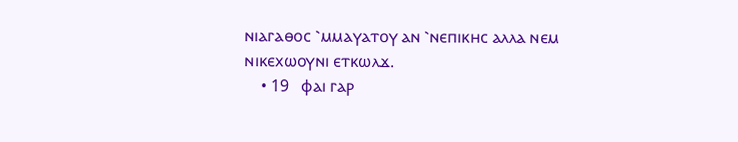ⲛⲓⲁⲅⲁⲑⲟⲥ ⳿ⲙⲙⲁⲩⲁⲧⲟⲩ ⲁⲛ ⳿ⲛⲉⲡⲓⲕⲏⲥ ⲁⲗⲗⲁ ⲛⲉⲙ ⲛⲓⲕⲉⲭⲱⲟⲩⲛⲓ ⲉⲧⲕⲱⲗϫ.
    • 19   ⲫⲁⲓ ⲅⲁⲣ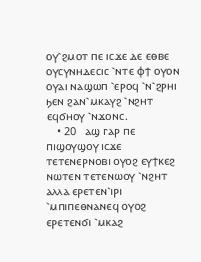ⲟⲩ⳿ϩⲙⲟⲧ ⲡⲉ ⲓⲥϫⲉ ⲇⲉ ⲉⲑⲃⲉ ⲟⲩⲥⲩⲛⲏⲇⲉⲥⲓⲥ ⳿ⲛⲧⲉ ⲫϯ ⲟⲩⲟⲛ ⲟⲩⲁⲓ ⲛⲁϣⲱⲡ ⳿ⲉⲣⲟϥ ⳿ⲛ⳿ϩⲣⲏⲓ ϧⲉⲛ ϩⲁⲛ⳿ⲙⲕⲁⲩϩ ⳿ⲛϩⲏⲧ ⲉϥϭⲏⲟⲩ ⳿ⲛϫⲟⲛⲥ.
    • 20   ⲁϣ ⲅⲁⲣ ⲡⲉ ⲡⲓϣⲟⲩϣⲟⲩ ⲓⲥϫⲉ ⲧⲉⲧⲉⲛⲉⲣⲛⲟⲃⲓ ⲟⲩⲟϩ ⲉⲩϯⲕⲉϩ ⲛⲱⲧⲉⲛ ⲧⲉⲧⲉⲛⲱⲟⲩ ⳿ⲛϩⲏⲧ ⲁⲗⲗⲁ ⲉⲣⲉⲧⲉⲛ⳿ⲓⲣⲓ ⳿ⲙⲡⲓⲡⲉⲑⲛⲁⲛⲉϥ ⲟⲩⲟϩ ⲉⲣⲉⲧⲉⲛϭⲓ ⳿ⲙⲕⲁϩ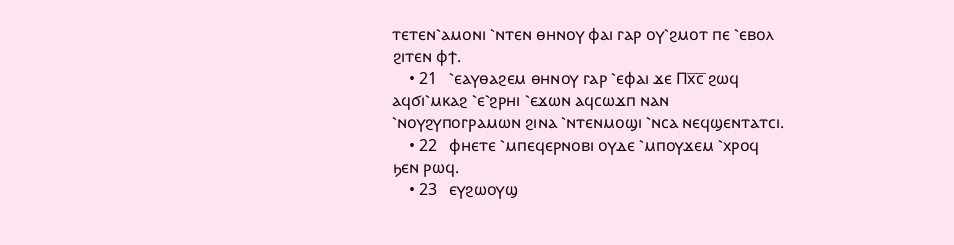ⲧⲉⲧⲉⲛ⳿ⲁⲙⲟⲛⲓ ⳿ⲛⲧⲉⲛ ⲑⲏⲛⲟⲩ ⲫⲁⲓ ⲅⲁⲣ ⲟⲩ⳿ϩⲙⲟⲧ ⲡⲉ ⳿ⲉⲃⲟⲗ ϩⲓⲧⲉⲛ ⲫϯ.
    • 21   ⳿ⲉⲁⲩⲑⲁϩⲉⲙ ⲑⲏⲛⲟⲩ ⲅⲁⲣ ⳿ⲉⲫⲁⲓ ϫⲉ Ⲡⲭ̅ⲥ̅ ϩⲱϥ ⲁϥϭⲓ⳿ⲙⲕⲁϩ ⳿ⲉ⳿ϩⲣⲏⲓ ⳿ⲉϫⲱⲛ ⲁϥⲥⲱϫⲡ ⲛⲁⲛ ⳿ⲛⲟⲩϩⲩⲡⲟⲅⲣⲁⲙⲱⲛ ϩⲓⲛⲁ ⳿ⲛⲧⲉⲛⲙⲟϣⲓ ⳿ⲛⲥⲁ ⲛⲉϥϣⲉⲛⲧⲁⲧⲥⲓ.
    • 22   ⲫⲏⲉⲧⲉ ⳿ⲙⲡⲉϥⲉⲣⲛⲟⲃⲓ ⲟⲩⲇⲉ ⳿ⲙⲡⲟⲩϫⲉⲙ ⳿ⲭⲣⲟϥ ϧⲉⲛ ⲣⲱϥ.
    • 23   ⲉⲩϩⲱⲟⲩϣ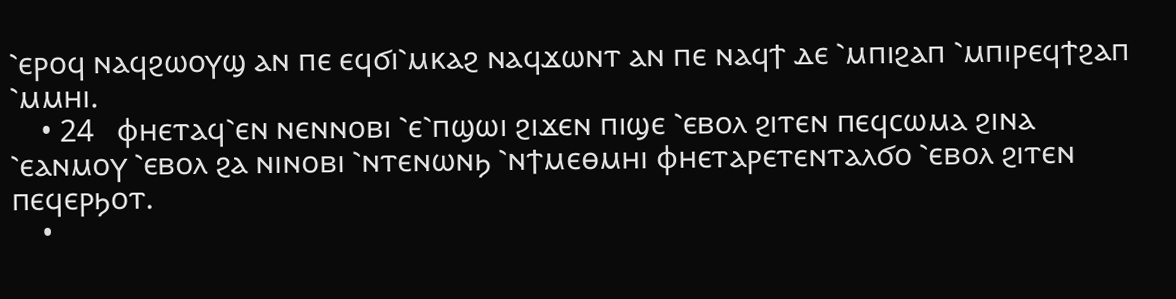⳿ⲉⲣⲟϥ ⲛⲁϥϩⲱⲟⲩϣ ⲁⲛ ⲡⲉ ⲉϥϭⲓ⳿ⲙⲕⲁϩ ⲛⲁϥϫⲱⲛⲧ ⲁⲛ ⲡⲉ ⲛⲁϥϯ ⲇⲉ ⳿ⲙⲡⲓϩⲁⲡ ⳿ⲙⲡⲓⲣⲉϥϯϩⲁⲡ ⳿ⲙⲙⲏⲓ.
    • 24   ⲫⲏⲉⲧⲁϥ⳿ⲉⲛ ⲛⲉⲛⲛⲟⲃⲓ ⳿ⲉ⳿ⲡϣⲱⲓ ϩⲓϫⲉⲛ ⲡⲓϣⲉ ⳿ⲉⲃⲟⲗ ϩⲓⲧⲉⲛ ⲡⲉϥⲥⲱⲙⲁ ϩⲓⲛⲁ ⳿ⲉⲁⲛⲙⲟⲩ ⳿ⲉⲃⲟⲗ ϩⲁ ⲛⲓⲛⲟⲃⲓ ⳿ⲛⲧⲉⲛⲱⲛϧ ⳿ⲛϯⲙⲉⲑⲙⲏⲓ ⲫⲏⲉⲧⲁⲣⲉⲧⲉⲛⲧⲁⲗϭⲟ ⳿ⲉⲃⲟⲗ ϩⲓⲧⲉⲛ ⲡⲉϥⲉⲣϧⲟⲧ.
    •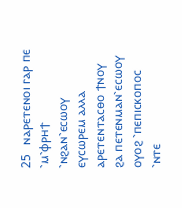25   ⲛⲁⲣⲉⲧⲉⲛⲟⲓ ⲅⲁⲣ ⲡⲉ ⳿ⲙ⳿ⲫⲣⲏϯ ⳿ⲛϩⲁⲛ⳿ⲉⲥⲱⲟⲩ ⲉⲩⲥⲱⲣⲉⲙ ⲁⲗⲗⲁ ⲁⲣⲉⲧⲉⲛⲧⲁⲥⲑⲟ ϯⲛⲟⲩ ϩⲁ ⲡⲉⲧⲉⲛⲙⲁⲛ⳿ⲉⲥⲱⲟⲩ ⲟⲩⲟϩ ⳿ⲡⲉⲡⲓⲥⲕⲟⲡⲟⲥ ⳿ⲛⲧⲉ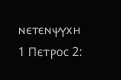ⲛⲉⲧⲉⲛⲯⲩⲭⲏ
1 Ⲡⲉⲧⲣⲟⲥ 2: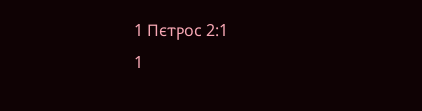1 Ⲡⲉⲧⲣⲟⲥ 2:1
1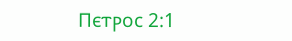Ⲡⲉⲧⲣⲟⲥ 2:1